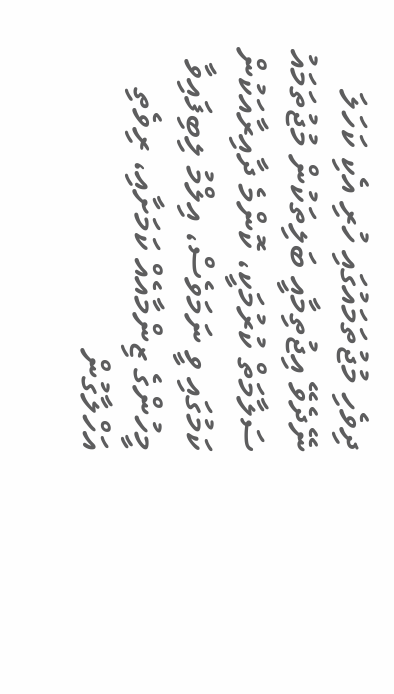ދިވެހި މުޖުތަމައުގައި ހުރި އެކި ކަހަލަ ނޭދެވޭ އިޖުތިމާއީ ބަލިތަކުން މުޖުތަމައު ސަލާމަތް ކުރުމަކީ، ކޮންމެ ދާއިރާއަކުން ކަމުގައި ވީ ނަމަވެސް، އިލްމު ލިބިފައިވާ މީހުންގެ ޒިންމާއެއް ކަމަށާއި، ރިވެތި އަހްލާގުން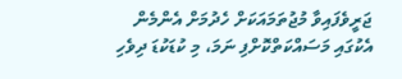ޖަރީވެފައިވާ މުޖުތަމައަކަށް ހެދުމަށް އެންމެން އެކުގައި މަސައްކަތްކޮށްފި ނަމަ، މި ކުޑަކުޑަ ދިވެހި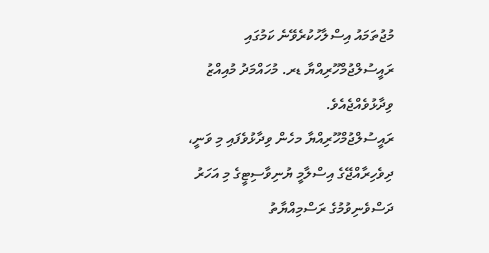މުޖުތަމައު އިސްލާހުކުރެވޭނެ ކަމުގައި ރައީސުލްޖުމްހޫރިއްޔާ ޑރ. މުހައްމަދު މުއިއްޒު ވިދާޅުވެއްޖެއެވެ.
ރައީސުލްޖުމްހޫރިއްޔާ މހެން ވިދާޅުވެފައި މި ވަނީ، ދިވެހިރާއްޖޭގެ އިސްލާމީ ޔުނިވާސިޓީގެ މި އަހަރު ދަސްވެނިވުމުގެ ރަސްމިއްޔާތު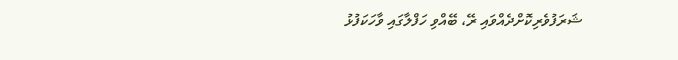ޝަރަފުވެރިކޮށްދެއްވައި ރޭ، ބޭއްވި ހަފްލާގައި ވާހަކަފުޅު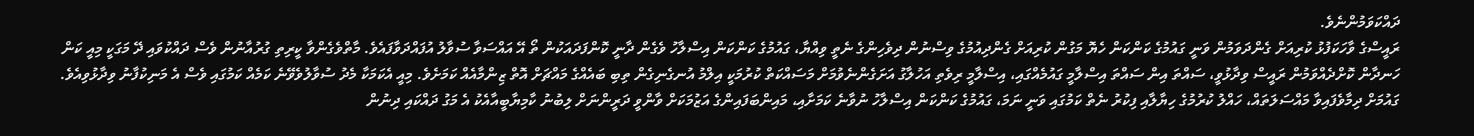ދައްކަވަމުންނެވެ.
ރައީސްގެ ވާހަކަފުޅު ކުރިއަށް ގެންދަވަމުން ވަނީ ގައުމުގެ ކަންކަން ހެޔޮ މަގުން ކުރިއަށް ގެންދިއުމުގެ ވިސްނުން ދިވެހިންގެ ނެތީ ވިއްޔާ، ގައުމުގެ ކަންކަން އިސްލާހު ވެގެން ދާނީ ކޮންފަދައަކުން ތޯ އޭ އައްސަވާ ސުވާލު އުފައްދަވާފައެވެ. މާތްވެގެންވާ ކީރިތި ގުރުއާނުން ވެސް ދައްކުވައި ދޭ މަގަކީ މިއީ ކަން ހަނދާން ކޮށްދެއްވަމުން ރައީސް ވިދާޅުވީ، ސައްތަ އިން ސައްތަ އިސްލާމީ ގައުމެއްގައި، އިސްލާމީ ރިވެތި އަހުލާގު އަށަގެންނެވުމަށް މަސައްކަތް ކުރުމަކީ އިލްމު އުނގެނިގެން ތިބި ބައެއްގެ މައްޗަށް އޮތް ޒިންމާއެއް ކަމަށެވެ. މިއީ އެކަމަކާ މެދު ސުވާލުވެވޭނެ ކަމެއް ކަމުގައި ވެސް އެ މަނިކުފާނު ވިދާޅުވިއެވެ.
ގައުމަށް ދިމާވެފައިވާ މައްސަލަތައް، ހައްލު ކުރުމުގެ ހިޔާލާއި ފިކުރު ނެތް ކަމުގައި ވަނީ ނަމަ، ގައުމުގެ ކަންކަން އިސްލާހު ނުވާނެ ކަމަށާއި، މައިންބަފައިންގެ އަޒުމަކަށް ވާންވީ ދަރީންނަށް ލިބުނު ކާމިޔާބީއާއެކު އެ މަގު ދައްކައި ދިނުން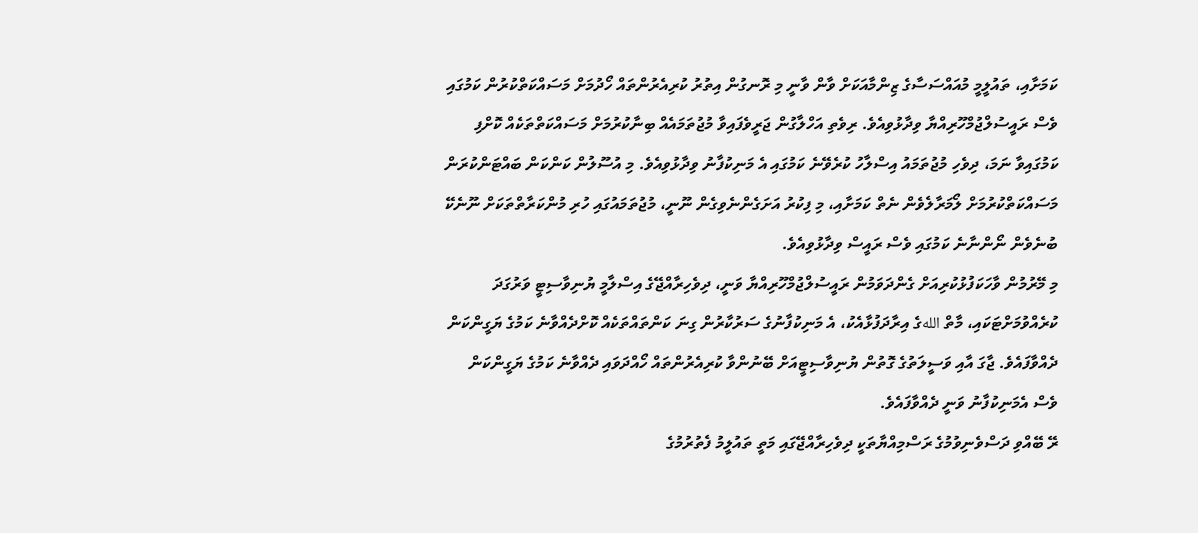ކަމަށާއި، ތައުލީމީ މުއައްސަސާގެ ޒިންމާއަކަށް ވާން ވާނީ މި ރޮނގުން އިތުރު ކުރިއެރުންތައް ހޯދުމަށް މަސައްކަތްކުރުން ކަމުގައި ވެސް ރައީސުލްޖުމްހޫރިއްޔާ ވިދާޅުވިއެވެ. ރިވެތި އަހްލާގުން ޖަރީވެފައިވާ މުޖުތަމައެއް ބިނާކުރުމަށް މަސައްކަތްތަކެއް ކޮށްފި ކަމުގައިވާ ނަމަ، ދިވެހި މުޖުތަމައު އިސްލާހު ކުރެވޭނެ ކަމުގައި އެ މަނިކުފާނު ވިދާޅުވިއެވެ. މި އުސޫލުން ކަންކަން ބައްޓަންކުރަން މަސައްކަތްކުރުމަށް ލޯމަރާލެވެން ނެތް ކަމަށާއި، މި ފިކުރު އަށަގެންނެވިގެން ނޫނީ، މުޖުތަމައުގައި ހުރި މުންކަރާތްތަކަށް ނޫނެކޭ ބުނެވެން ނޯންނާނެ ކަމުގައި ވެސް ރައީސް ވިދާޅުވިއެވެ.
މި މޭރުމުން ވާހަކަފުޅުކުރިއަށް ގެންދަވަމުން ރައީސުލްޖުމްހޫރިއްޔާ ވަނީ، ދިވެހިރާއްޖޭގެ އިސްލާމީ ޔުނިވާސިޓީ ވަރުގަދަ ކުރެއްވުމަށްޓަކައި، މާތް اللهގެ އިރާދަފުޅާއެކު، އެ މަނިކުފާނުގެ ސަރުކާރުން ގިނަ ކަންތައްތަކެއް ކޮށްދެއްވާނެ ކަމުގެ ޔަގީންކަން ދެއްވާފައެވެ. ޖާގަ އާއި ވަސީލަތުގެ ގޮތުން ޔުނިވާސިޓީއަށް ބޭނުންވާ ކުރިއެރުންތައް ހޯއްދަވައި ދެއްވާނެ ކަމުގެ ޔަގީންކަން ވެސް އެމަނިކުފާނު ވަނީ ދެއްވާފައެވެ.
ރޭ ބޭއްވި ދަސްވެނިވުމުގެ ރަސްމިއްޔާތަކީ ދިވެހިރާއްޖޭގައި މަތީ ތައުލީމު ފެތުރުމުގެ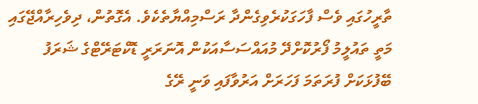ތާރީހުގައި ވެސް ފާހަގަކުރެވިގެންދާ ރަސްމިއްޔާތެކެވެ. އެގޮތުން، ދިވެހިރާއްޖޭގައި މަތީ ތައުލީމު ފޯރުކޮށްދޭ މުއައްސަސާއަކުން އޮނަރަރީ ޑޮކްޓަރޭޓްގެ ޝަރަފު ބޭފުޅަކަށް ފުރަތަމަ ފަހަރަށް އަރުވާފައި ވަނީ ރޭގެ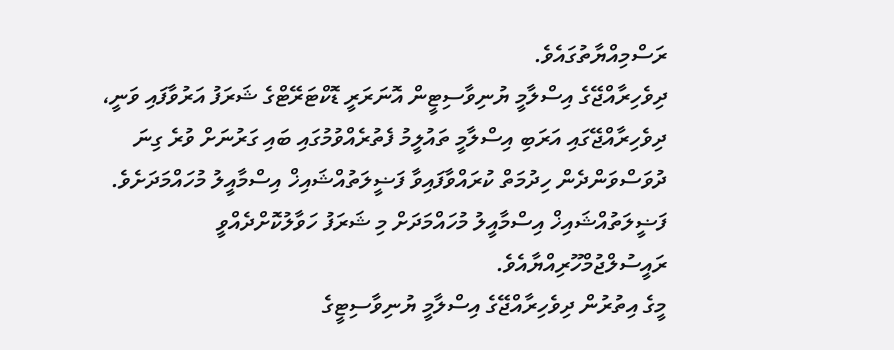ރަސްމިއްޔާތުގައެވެ.
ދިވެހިރާއްޖޭގެ އިސްލާމީ ޔުނިވާސިޓީން އޮނަރަރީ ޑޮކްޓަރޭޓްގެ ޝަރަފު އަރުވާފައި ވަނީ، ދިވެހިރާއްޖޭގައި އަރަބި އިސްލާމީ ތައުލީމު ފެތުރެއްވުމުގައި ބައި ގަރުނަށް ވުރެ ގިނަ ދުވަސްވަންދެން ހިދުމަތް ކުރައްވާފައިވާ ފަޟީލަތުއްޝައިޚް އިސްމާއީލު މުހައްމަދަށެވެ. ފަޟީލަތުއްޝައިޚް އިސްމާއީލު މުހައްމަދަށް މި ޝަރަފު ހަވާލުކޮށްދެއްވީ ރައީސުލްޖުމްހޫރިއްޔާއެވެ.
މީގެ އިތުރުން ދިވެހިރާއްޖޭގެ އިސްލާމީ ޔުނިވާސިޓީގެ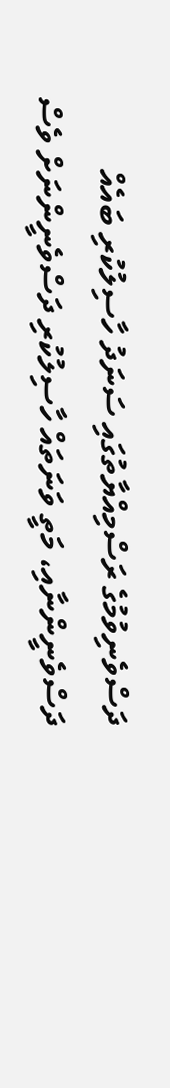ދަސްވެނިވުމުގެ ރަސްމިއްޔާތުގައި ސަނަދު ހާސިލުކުރި ބައެއް ދަސްވެނީންނާއި، މަތީ ވަނަތައް ހާސިލުކުރި ދަސްވެނީންނަށް ވެސް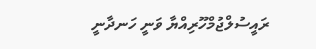ރައީސުލްޖުމްހޫރިއްޔާ ވަނީ ހަނދާނީ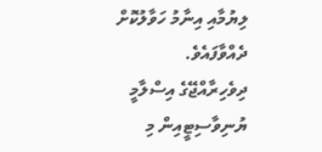ލިޔުމާއި އިނާމު ހަވާލުކޮށް ދެއްވާފައެވެ.
ދިވެހިރާއްޖޭގެ އިސްލާމީ ޔުނިވާސިޓީއިން މި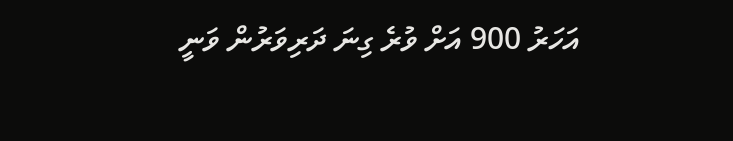އަހަރު 900 އަށް ވުރެ ގިނަ ދަރިވަރުން ވަނީ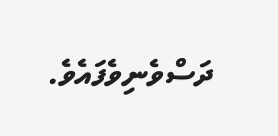ދަސްވެނިވެފައެވެ.